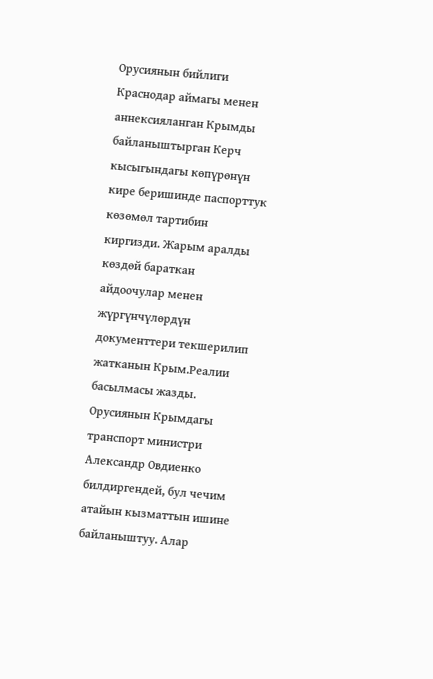Орусиянын бийлиги Краснодар аймагы менен аннексияланган Крымды байланыштырган Керч кысыгындагы көпүрөнүн кире беришинде паспорттук көзөмөл тартибин киргизди. Жарым аралды көздөй бараткан айдоочулар менен жүргүнчүлөрдүн документтери текшерилип жатканын Крым.Реалии басылмасы жазды.
Орусиянын Крымдагы транспорт министри Александр Овдиенко билдиргендей, бул чечим атайын кызматтын ишине байланыштуу. Алар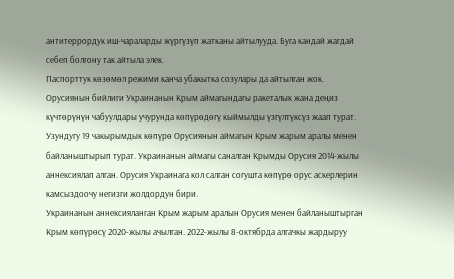антитеррордук иш-чараларды жүргүзүп жатканы айтылууда. Буга кандай жагдай себеп болгону так айтыла элек.
Паспорттук көзөмөл режими канча убакытка созулары да айтылган жок. Орусиянын бийлиги Украинанын Крым аймагындагы ракеталык жана деңиз күчтөрүнүн чабуулдары учурунда көпүрөдөгү кыймылды үзгүлтүксүз жаап турат.
Узундугу 19 чакырымдык көпүрө Орусиянын аймагын Крым жарым аралы менен байланыштырып турат. Украинанын аймагы саналган Крымды Орусия 2014-жылы аннексиялап алган. Орусия Украинага кол салган согушта көпүрө орус аскерлерин камсыздоочу негизги жолдордун бири.
Украинанын аннексияланган Крым жарым аралын Орусия менен байланыштырган Крым көпүрөсү 2020-жылы ачылган. 2022-жылы 8-октябрда алгачкы жардыруу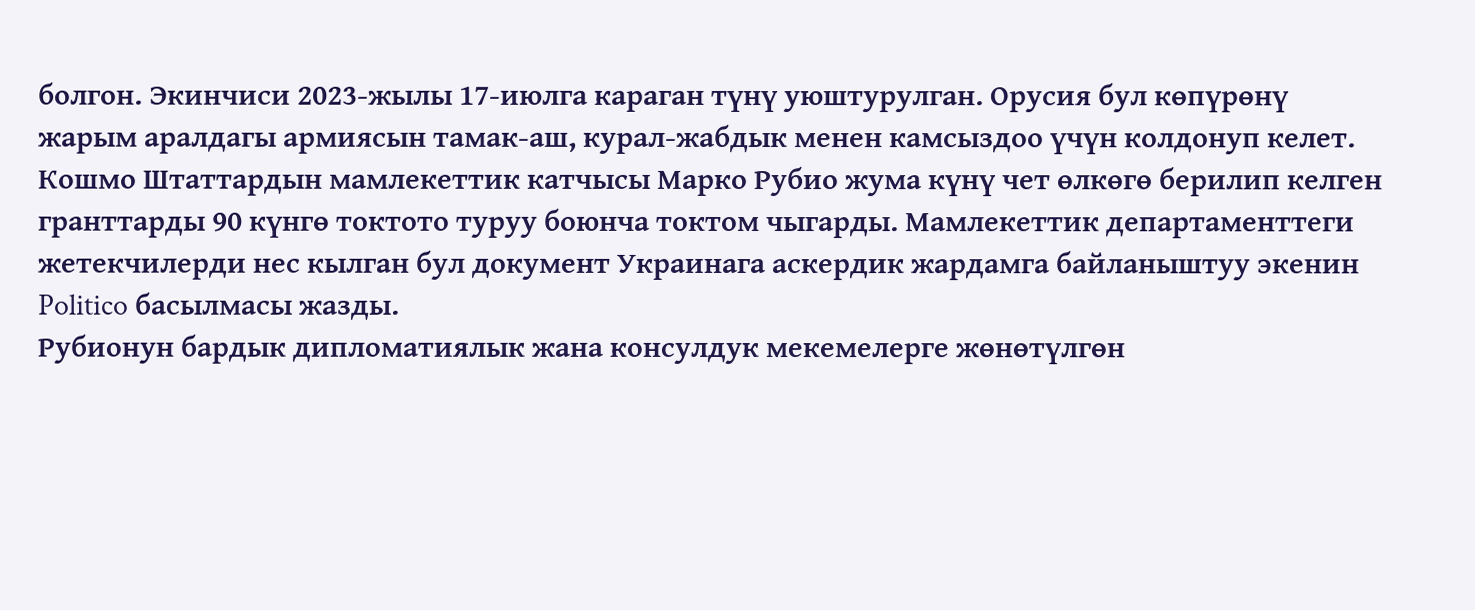болгон. Экинчиси 2023-жылы 17-июлга караган түнү уюштурулган. Орусия бул көпүрөнү жарым аралдагы армиясын тамак-аш, курал-жабдык менен камсыздоо үчүн колдонуп келет.
Кошмо Штаттардын мамлекеттик катчысы Марко Рубио жума күнү чет өлкөгө берилип келген гранттарды 90 күнгө токтото туруу боюнча токтом чыгарды. Мамлекеттик департаменттеги жетекчилерди нес кылган бул документ Украинага аскердик жардамга байланыштуу экенин Politico басылмасы жазды.
Рубионун бардык дипломатиялык жана консулдук мекемелерге жөнөтүлгөн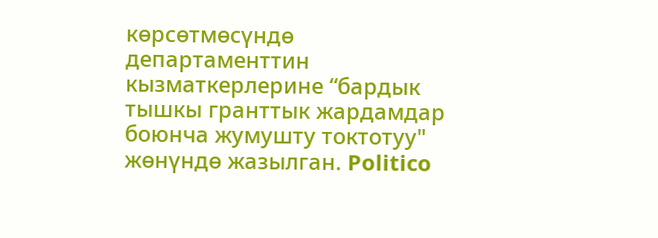көрсөтмөсүндө департаменттин кызматкерлерине “бардык тышкы гранттык жардамдар боюнча жумушту токтотуу" жөнүндө жазылган. Politico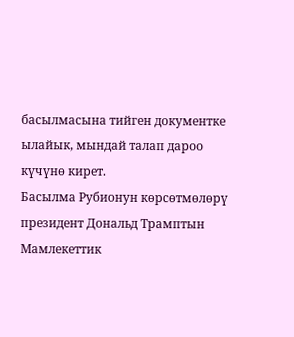басылмасына тийген документке ылайык, мындай талап дароо күчүнө кирет.
Басылма Рубионун көрсөтмөлөрү президент Дональд Трамптын Мамлекеттик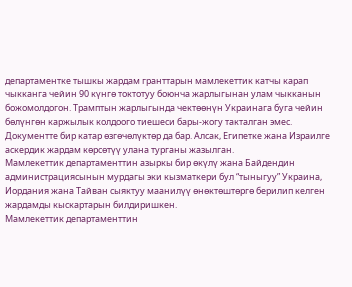департаментке тышкы жардам гранттарын мамлекеттик катчы карап чыкканга чейин 90 күнгө токтотуу боюнча жарлыгынан улам чыкканын божомолдогон. Трамптын жарлыгында чектөөнүн Украинага буга чейин бөлүнгөн каржылык колдоого тиешеси бары-жогу такталган эмес.
Документте бир катар өзгөчөлүктөр да бар. Алсак, Египетке жана Израилге аскердик жардам көрсөтүү улана турганы жазылган.
Мамлекеттик департаменттин азыркы бир өкүлү жана Байдендин администрациясынын мурдагы эки кызматкери бул “тыныгуу” Украина, Иордания жана Тайван сыяктуу маанилүү өнөктөштөргө берилип келген жардамды кыскартарын билдиришкен.
Мамлекеттик департаменттин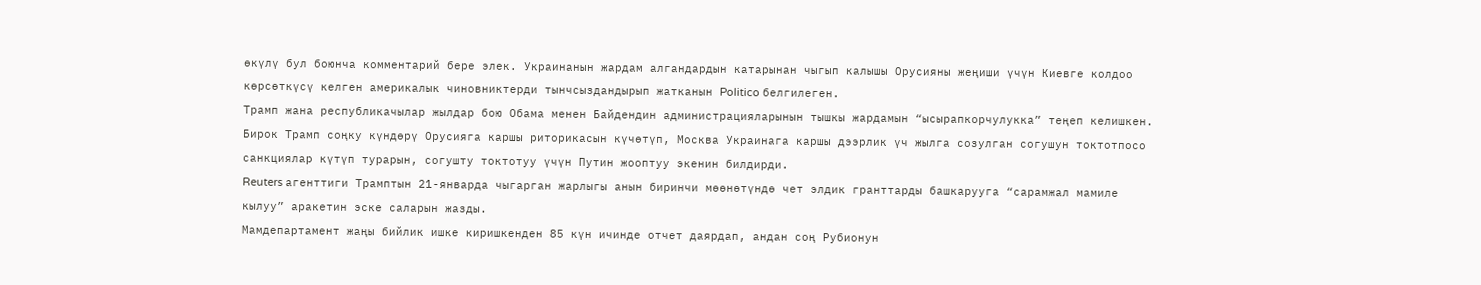өкүлү бул боюнча комментарий бере элек. Украинанын жардам алгандардын катарынан чыгып калышы Орусияны жеңиши үчүн Киевге колдоо көрсөткүсү келген америкалык чиновниктерди тынчсыздандырып жатканын Politico белгилеген.
Трамп жана республикачылар жылдар бою Обама менен Байдендин администрацияларынын тышкы жардамын “ысырапкорчулукка” теңеп келишкен. Бирок Трамп соңку күндөрү Орусияга каршы риторикасын күчөтүп, Москва Украинага каршы дээрлик үч жылга созулган согушун токтотпосо санкциялар күтүп турарын, согушту токтотуу үчүн Путин жооптуу экенин билдирди.
Reuters агенттиги Трамптын 21-январда чыгарган жарлыгы анын биринчи мөөнөтүндө чет элдик гранттарды башкарууга “сарамжал мамиле кылуу” аракетин эске саларын жазды.
Мамдепартамент жаңы бийлик ишке киришкенден 85 күн ичинде отчет даярдап, андан соң Рубионун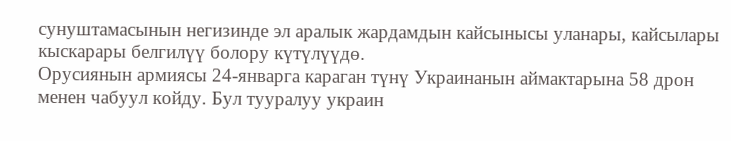сунуштамасынын негизинде эл аралык жардамдын кайсынысы уланары, кайсылары кыскарары белгилүү болору күтүлүүдө.
Орусиянын армиясы 24-январга караган түнү Украинанын аймактарына 58 дрон менен чабуул койду. Бул тууралуу украин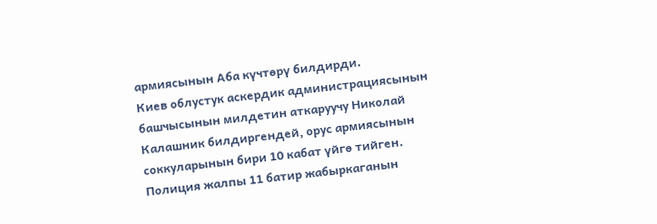армиясынын Аба күчтөрү билдирди.
Киев облустук аскердик администрациясынын башчысынын милдетин аткаруучу Николай Калашник билдиргендей, орус армиясынын соккуларынын бири 10 кабат үйгө тийген. Полиция жалпы 11 батир жабыркаганын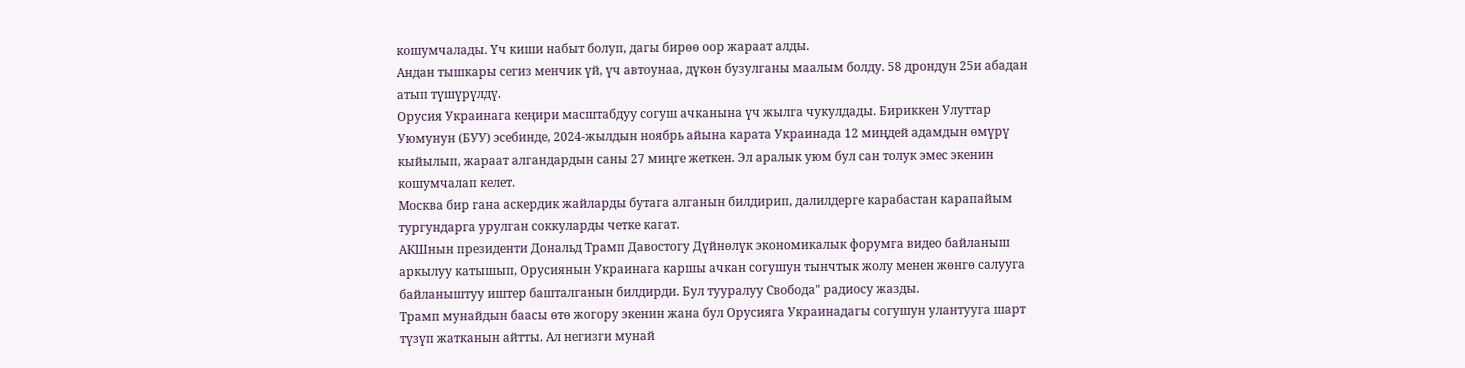кошумчалады. Үч киши набыт болуп, дагы бирөө оор жараат алды.
Андан тышкары сегиз менчик үй, үч автоунаа, дүкөн бузулганы маалым болду. 58 дрондун 25и абадан атып түшүрүлдү.
Орусия Украинага кеңири масштабдуу согуш ачканына үч жылга чукулдады. Бириккен Улуттар Уюмунун (БУУ) эсебинде, 2024-жылдын ноябрь айына карата Украинада 12 миңдей адамдын өмүрү кыйылып, жараат алгандардын саны 27 миңге жеткен. Эл аралык уюм бул сан толук эмес экенин кошумчалап келет.
Москва бир гана аскердик жайларды бутага алганын билдирип, далилдерге карабастан карапайым тургундарга урулган соккуларды четке кагат.
АКШнын президенти Дональд Трамп Давостогу Дүйнөлүк экономикалык форумга видео байланыш аркылуу катышып, Орусиянын Украинага каршы ачкан согушун тынчтык жолу менен жөнгө салууга байланыштуу иштер башталганын билдирди. Бул тууралуу Свобода" радиосу жазды.
Трамп мунайдын баасы өтө жогору экенин жана бул Орусияга Украинадагы согушун улантууга шарт түзүп жатканын айтты. Ал негизги мунай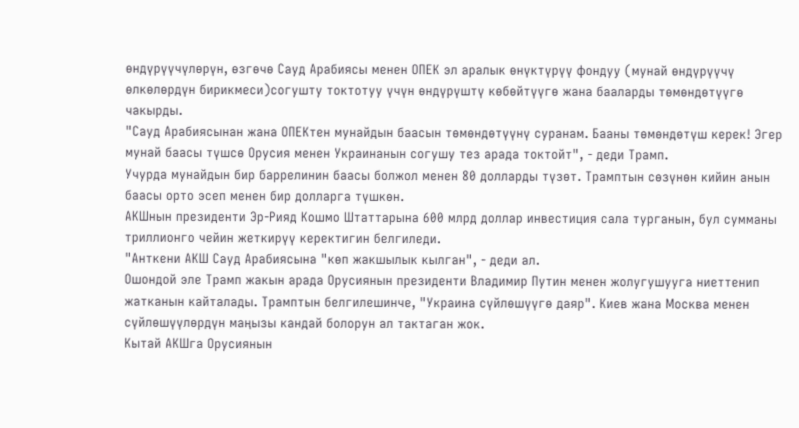өндүрүүчүлөрүн, өзгөчө Сауд Арабиясы менен ОПЕК эл аралык өнүктүрүү фондуy (мунай өндүрүүчү өлкөлөрдүн бирикмеси)согушту токтотуу үчүн өндүрүштү көбөйтүүгө жана бааларды төмөндөтүүгө чакырды.
"Сауд Арабиясынан жана ОПЕКтен мунайдын баасын төмөндөтүүнү суранам. Бааны төмөндөтүш керек! Эгер мунай баасы түшсө Орусия менен Украинанын согушу тез арада токтойт", - деди Трамп.
Учурда мунайдын бир баррелинин баасы болжол менен 80 долларды түзөт. Трамптын сөзүнөн кийин анын баасы орто эсеп менен бир долларга түшкөн.
АКШнын президенти Эр-Рияд Кошмо Штаттарына 600 млрд доллар инвестиция сала турганын, бул сумманы триллионго чейин жеткирүү керектигин белгиледи.
"Анткени АКШ Сауд Арабиясына "көп жакшылык кылган", - деди ал.
Ошондой эле Трамп жакын арада Орусиянын президенти Владимир Путин менен жолугушууга ниеттенип жатканын кайталады. Трамптын белгилешинче, "Украина сүйлөшүүгө даяр". Киев жана Москва менен сүйлөшүүлөрдүн маңызы кандай болорун ал тактаган жок.
Кытай АКШга Орусиянын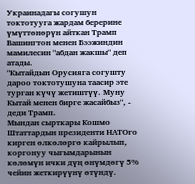Украинадагы согушун токтотууга жардам берерине үмүттөнөрүн айткан Трамп Вашингтон менен Бээжиндин мамилесин "абдан жакшы" деп атады.
"Кытайдын Орусияга согушту дароо токтотушуна таасир эте турган күчү жетиштүү. Муну Кытай менен бирге жасайбыз", - деди Трамп.
Мындан сырткары Кошмо Штаттардын президенти НАТОго кирген өлкөлөргө кайрылып, коргонуу чыгымдарынын көлөмүн ички дүң өнүмдөгү 5% чейин жеткирүүнү өтүндү.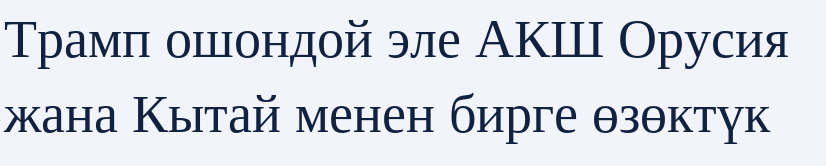Трамп ошондой эле АКШ Орусия жана Кытай менен бирге өзөктүк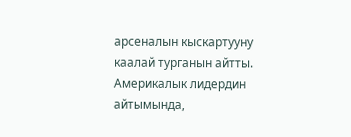арсеналын кыскартууну каалай турганын айтты. Америкалык лидердин айтымында,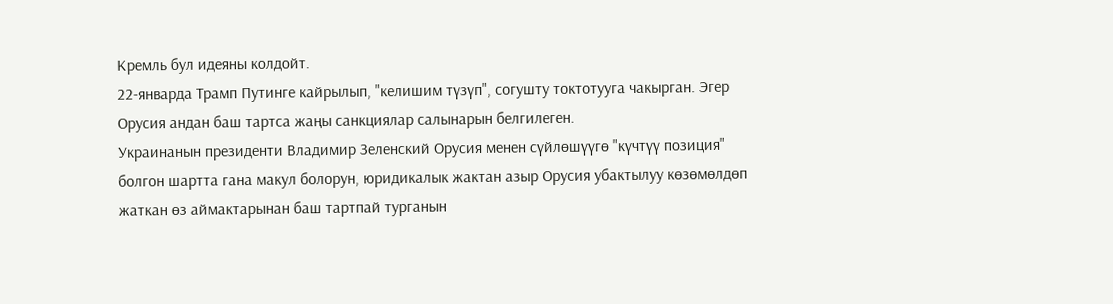Кремль бул идеяны колдойт.
22-январда Трамп Путинге кайрылып, "келишим түзүп", согушту токтотууга чакырган. Эгер Орусия андан баш тартса жаңы санкциялар салынарын белгилеген.
Украинанын президенти Владимир Зеленский Орусия менен сүйлөшүүгө "күчтүү позиция" болгон шартта гана макул болорун, юридикалык жактан азыр Орусия убактылуу көзөмөлдөп жаткан өз аймактарынан баш тартпай турганын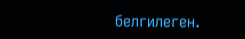белгилеген.